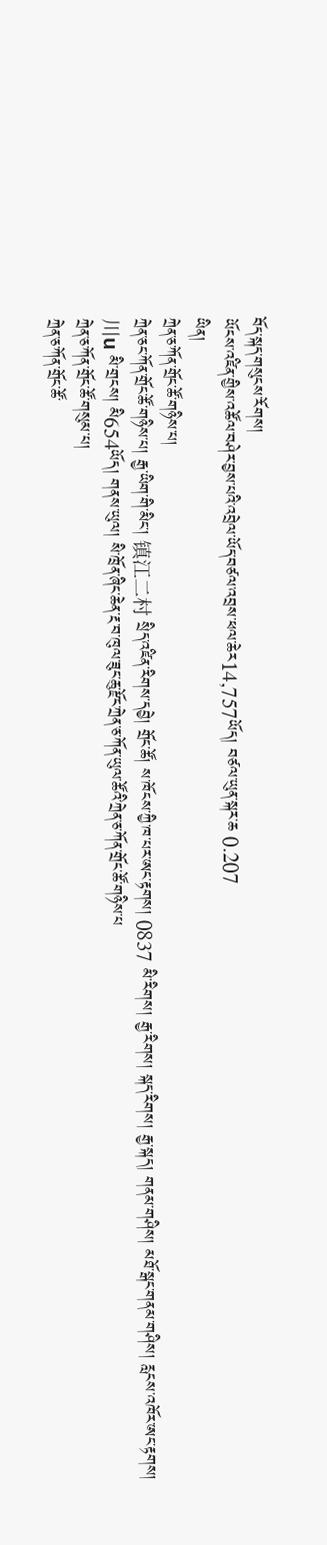བོད་སྐད་གསུངས་རོགས།
ཡོངས་འཛིན་གྱིས་འཚོལ་བཤེར་བྱས་པའི་འབྲེལ་ཡོད་བཙལ་འབྲས་ཕལ་ཆེར14,757ཡོད། བཙལ་ཡུན་སྐར་ཆ 0.207
ཡིན།
ཀྲེན་ཅ་ཀོན་གྲོང་ཚོ་གཉིས་པ།
ཀྲེན་ཅང་ཀོན་གྲོང་ཚོ་གཉིས་པ། རྒྱ་ཡིག་གི་མིང་། 镇江二村 སྲིད་འཛིན་རིགས་དབྱེ། གྲོང་ཚོ། ས་ཁོངས་ཀྱི་ཁ་པར་ཨང་རྟགས། 0837 མི་རིགས། རྒྱ་རིགས། སྐད་རིགས། རྒྱ་སྐད། གནམ་གཤིས། མཐོ་སྒང་གནམ་གཤིས། རླངས་འཁོར་ཨང་རྟགས། 川u མི་གྲངས། མི654ཡོད། གནས་ཡུལ། སི་ཁྲོན་ཞིང་ཆེན་རྔ་བ་ཁུལ་ཟུང་ཆུ་རྫོང་ཀྲེན་ཅ་ཀོན་ཡུལ་ཚོའི་ཀྲེན་ཅ་ཀོན་གྲོང་ཚོ་གཉིས་པ
ཀྲེན་ཅ་ཀོན་གྲོང་ཚོ་གསུམ་པ།
ཀྲེན་ཅ་ཀོན་གྲོང་ཚོ་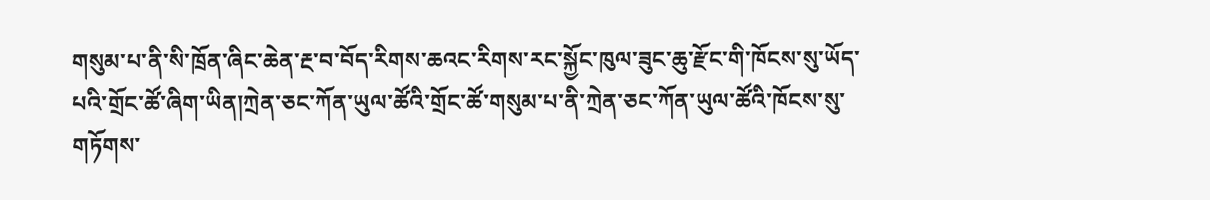གསུམ་པ་ནི་སི་ཁྲོན་ཞིང་ཆེན་རྔ་བ་བོད་རིགས་ཆའང་རིགས་རང་སྐྱོང་ཁུལ་ཟུང་ཆུ་རྫོང་གི་ཁོངས་སུ་ཡོད་པའི་གྲོང་ཚོ་ཞིག་ཡིན།ཀྲེན་ཅང་ཀོན་ཡུལ་ཚོའི་གྲོང་ཚོ་གསུམ་པ་ནི་ཀྲེན་ཅང་ཀོན་ཡུལ་ཚོའི་ཁོངས་སུ་གཏོགས་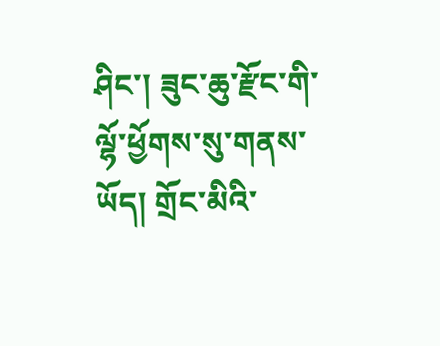ཤིང་། ཟུང་ཆུ་རྫོང་གི་ལྷོ་ཕྱོགས་སུ་གནས་ཡོད། གྲོང་མིའི་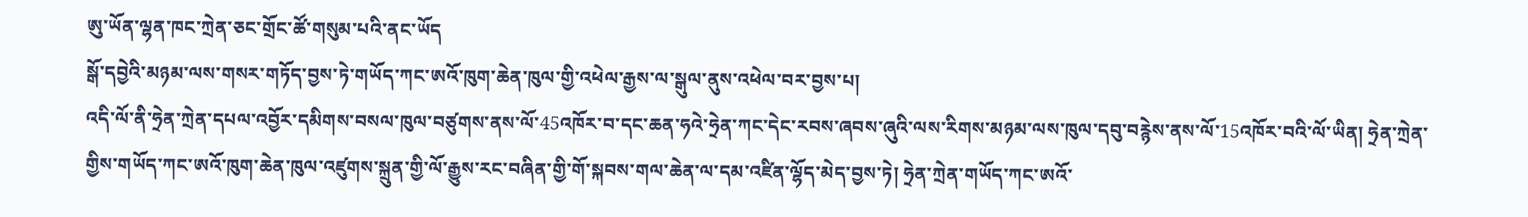ཨུ་ཡོན་ལྷན་ཁང་ཀྲེན་ཅང་གྲོང་ཚོ་གསུམ་པའི་ནང་ཡོད
སྒོ་དབྱེའི་མཉམ་ལས་གསར་གཏོད་བྱས་ཏེ་གཡོད་ཀང་ཨའོ་ཁུག་ཆེན་ཁུལ་གྱི་འཕེལ་རྒྱས་ལ་སྒུལ་ནུས་འཕེལ་བར་བྱས་པ།
འདི་ལོ་ནི་ཧྲེན་ཀྲེན་དཔལ་འབྱོར་དམིགས་བསལ་ཁུལ་བཙུགས་ནས་ལོ་45འཁོར་བ་དང་ཆན་ཧའེ་ཧྲེན་ཀང་དེང་རབས་ཞབས་ཞུའི་ལས་རིགས་མཉམ་ལས་ཁུལ་དབུ་བརྙེས་ནས་ལོ་15འཁོར་བའི་ལོ་ཡིན། ཧྲེན་ཀྲེན་གྱིས་གཡོད་ཀང་ཨའོ་ཁུག་ཆེན་ཁུལ་འཛུགས་སྐྲུན་གྱི་ལོ་རྒྱུས་རང་བཞིན་གྱི་གོ་སྐབས་གལ་ཆེན་ལ་དམ་འཛིན་ལྷོད་མེད་བྱས་ཏེ། ཧྲེན་ཀྲེན་གཡོད་ཀང་ཨའོ་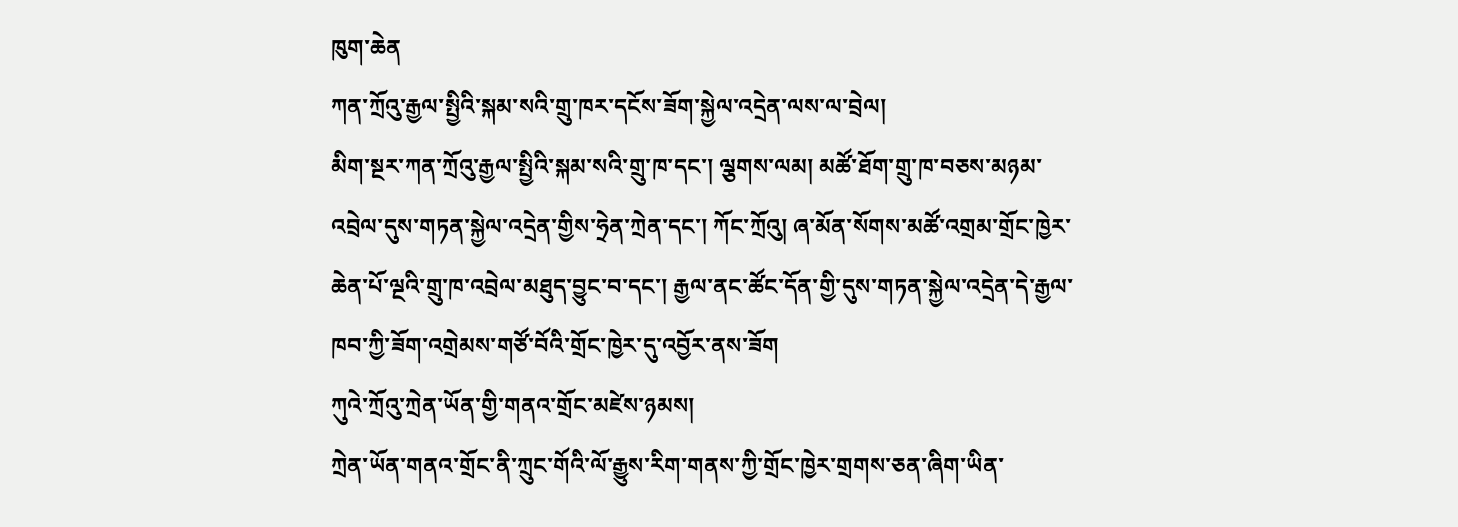ཁུག་ཆེན
ཀན་ཀྲོའུ་རྒྱལ་སྤྱིའི་སྐམ་སའི་གྲུ་ཁར་དངོས་ཟོག་སྐྱེལ་འདྲེན་ལས་ལ་བྲེལ།
མིག་སྔར་ཀན་ཀྲོའུ་རྒྱལ་སྤྱིའི་སྐམ་སའི་གྲུ་ཁ་དང་། ལྕགས་ལམ། མཚོ་ཐོག་གྲུ་ཁ་བཅས་མཉམ་འབྲེལ་དུས་གཏན་སྐྱེལ་འདྲེན་གྱིས་ཧྲེན་ཀྲེན་དང་། ཀོང་ཀྲོའུ། ཞ་མོན་སོགས་མཚོ་འགྲམ་གྲོང་ཁྱེར་ཆེན་པོ་ལྔའི་གྲུ་ཁ་འབྲེལ་མཐུད་བྱུང་བ་དང་། རྒྱལ་ནང་ཚོང་དོན་གྱི་དུས་གཏན་སྐྱེལ་འདྲེན་དེ་རྒྱལ་ཁབ་ཀྱི་ཟོག་འགྲེམས་གཙོ་བོའི་གྲོང་ཁྱེར་དུ་འབྱོར་ནས་ཟོག
ཀུའེ་ཀྲོའུ་ཀྲེན་ཡོན་གྱི་གནའ་གྲོང་མཛེས་ཉམས།
ཀྲེན་ཡོན་གནའ་གྲོང་ནི་ཀྲུང་གོའི་ལོ་རྒྱུས་རིག་གནས་ཀྱི་གྲོང་ཁྱེར་གྲགས་ཅན་ཞིག་ཡིན་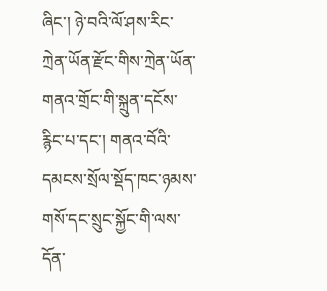ཞིང་། ཉེ་བའི་ལོ་ཤས་རིང་ཀྲེན་ཡོན་རྫོང་གིས་ཀྲེན་ཡོན་གནའ་གྲོང་གི་སྐྲུན་དངོས་རྙིང་པ་དང་། གནའ་བོའི་དམངས་སྲོལ་སྡོད་ཁང་ཉམས་གསོ་དང་སྲུང་སྐྱོང་གི་ལས་དོན་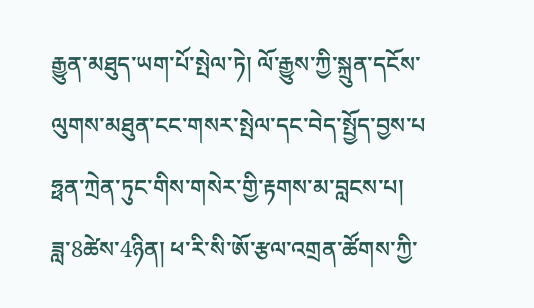རྒྱུན་མཐུད་ཡག་པོ་སྤེལ་ཏེ། ལོ་རྒྱུས་ཀྱི་སྐྲུན་དངོས་ལུགས་མཐུན་ངང་གསར་སྤེལ་དང་བེད་སྤྱོད་བྱས་པ
ཧྥན་ཀྲེན་ཏུང་གིས་གསེར་གྱི་རྟགས་མ་བླངས་པ།
ཟླ་8ཚེས་4ཉིན། ཕ་རི་སི་ཨོ་རྩལ་འགྲན་ཚོགས་ཀྱི་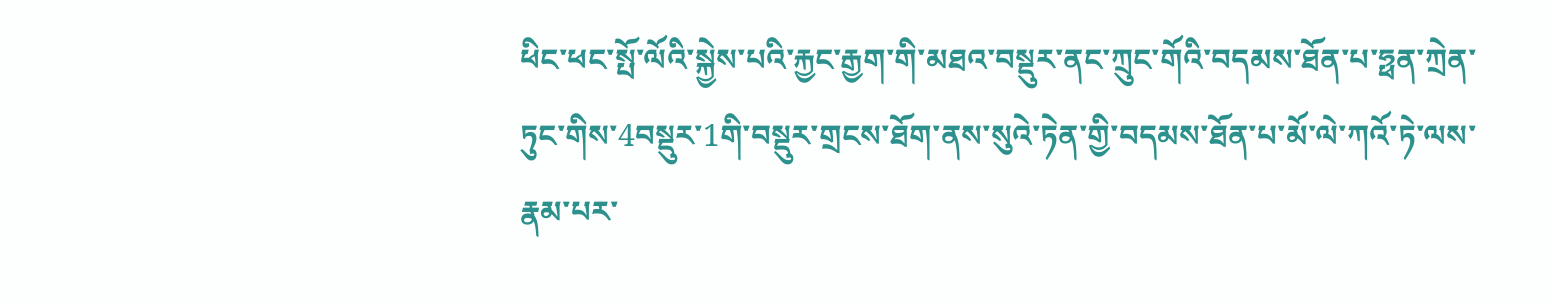ཕིང་ཕང་སྤོ་ལོའི་སྐྱེས་པའི་རྐྱང་རྒྱག་གི་མཐའ་བསྡུར་ནང་ཀྲུང་གོའི་བདམས་ཐོན་པ་ཧྥན་ཀྲེན་ཏུང་གིས་4བསྡུར་1གི་བསྡུར་གྲངས་ཐོག་ནས་སུའེ་ཏེན་གྱི་བདམས་ཐོན་པ་མོ་ལེ་ཀའོ་ཏེ་ལས་རྣམ་པར་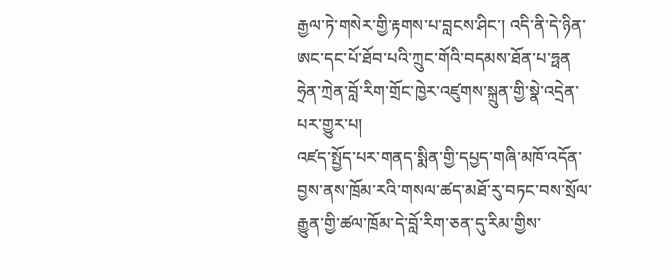རྒྱལ་ཏེ་གསེར་གྱི་རྟགས་པ་བླངས་ཤིང་། འདི་ནི་དེ་ཉིན་ཨང་དང་པོ་ཐོབ་པའི་ཀྲུང་གོའི་བདམས་ཐོན་པ་ཧྥན
ཧྲེན་ཀྲེན་བློ་རིག་གྲོང་ཁྱེར་འཛུགས་སྐྲུན་གྱི་སྣེ་འདྲེན་པར་གྱུར་པ།
འཛད་སྤྱོད་པར་གནད་སྨིན་གྱི་དཔྱད་གཞི་མཁོ་འདོན་བྱས་ནས་ཁྲོམ་རའི་གསལ་ཚད་མཐོ་རུ་བཏང་བས་སྲོལ་རྒྱུན་གྱི་ཚལ་ཁྲོམ་དེ་བློ་རིག་ཅན་དུ་རིམ་གྱིས་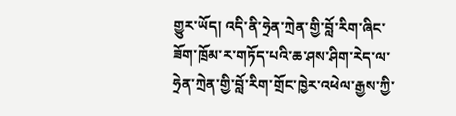གྱུར་ཡོད། འདི་ནི་ཧྲེན་ཀྲེན་གྱི་བློ་རིག་ཞིང་ཟོག་ཁྲོམ་ར་གཏོད་པའི་ཆ་ཤས་ཤིག་རེད་ལ་ཧྲེན་ཀྲེན་གྱི་བློ་རིག་གྲོང་ཁྱེར་འཕེལ་རྒྱས་ཀྱི་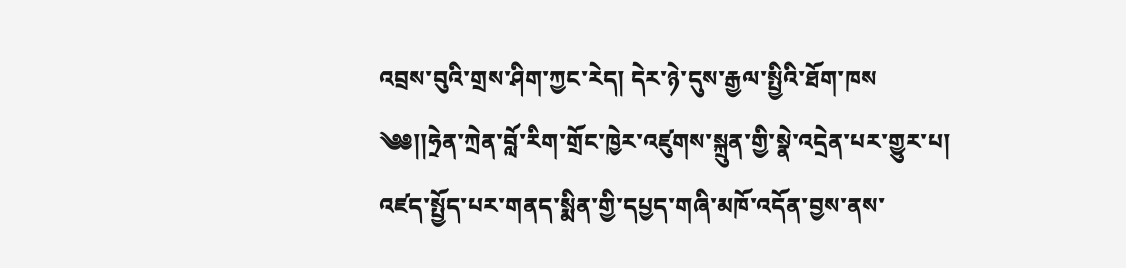འབྲས་བུའི་གྲས་ཤིག་ཀྱང་རེད། དེར་ཉེ་དུས་རྒྱལ་སྤྱིའི་ཐོག་ཁས
༄༅།།ཧྲེན་ཀྲེན་བློ་རིག་གྲོང་ཁྱེར་འཛུགས་སྐྲུན་གྱི་སྣེ་འདྲེན་པར་གྱུར་པ།
འཛད་སྤྱོད་པར་གནད་སྨིན་གྱི་དཔྱད་གཞི་མཁོ་འདོན་བྱས་ནས་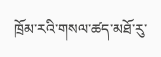ཁྲོམ་རའི་གསལ་ཚད་མཐོ་རུ་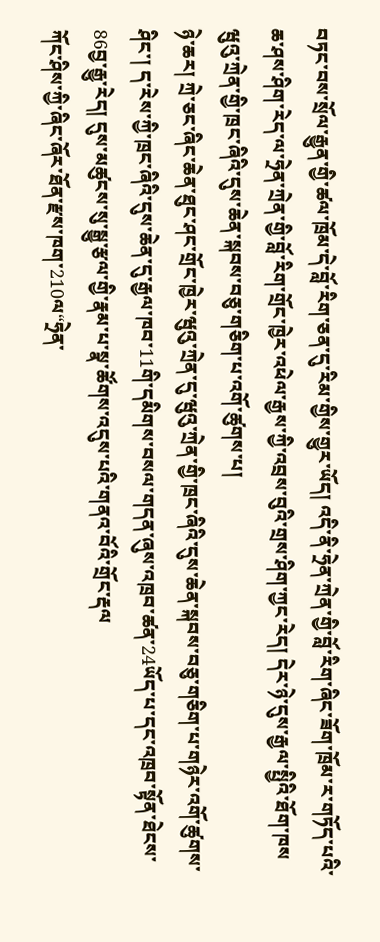བཏང་བས་སྲོལ་རྒྱུན་གྱི་ཚལ་ཁྲོམ་དེ་བློ་རིག་ཅན་དུ་རིམ་གྱིས་གྱུར་ཡོད། འདི་ནི་ཧྲེན་ཀྲེན་གྱི་བློ་རིག་ཞིང་ཟོག་ཁྲོམ་ར་གཏོད་པའི་ཆ་ཤས་ཤིག་རེད་ལ་ཧྲེན་ཀྲེན་གྱི་བློ་རིག་གྲོང་ཁྱེར་འཕེལ་རྒྱས་ཀྱི་འབྲས་བུའི་གྲས་ཤིག་ཀྱང་རེད། དེར་ཉེ་དུས་རྒྱལ་སྤྱིའི་ཐོག་ཁས
ཝུའུ་ཀྲེན་གྱི་ཁྲང་ཞིའི་དུས་ཆེན་སྐབས་བཅུ་གཅིག་པ་འགོ་ཚུགས་པ།
ཉེ་ཆར། ཀྲེ་ཅང་ཞིང་ཆེན་ཐུང་ཤང་གྲོང་ཁྱེར་ཝུའུ་ཀྲེན་དུ་ཝུའུ་ཀྲེན་གྱི་ཁྲང་ཞིའི་དུས་ཆེན་སྐབས་བཅུ་གཅིག་པ་གཉེར་འགོ་ཚུགས་ཤིང་། ད་རེས་ཀྱི་ཁྲང་ཞིའི་དུས་ཆེན་དུ་རྒྱལ་ཁབ་11གི་དམིགས་བསལ་གདན་ཞུས་འཁྲབ་ཚན་24ཡོད་པ་དང་འཁྲབ་སྟོན་ཐེངས་86བྱ་རྒྱུ་རེད། དུས་མཚུངས་སུ་སྒྱུ་རྩལ་གྱི་རྣམ་པ་སྣ་ཚོགས་འདུས་པའི་གནའ་བོའི་གྲོང་རྡལ
ཀོང་ཤིས་ཀྱི་ཞིང་ཞོར་ཐོན་རྫས་ཁག་210ལ“ཧྲེན་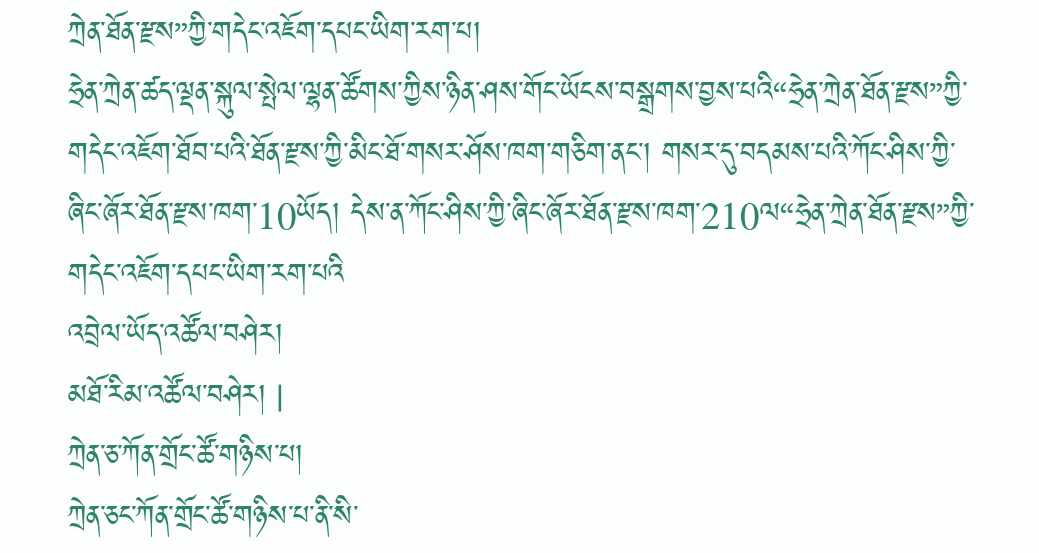ཀྲེན་ཐོན་རྫས”ཀྱི་གདེང་འཇོག་དཔང་ཡིག་རག་པ།
ཧྲེན་ཀྲེན་ཚད་ལྡན་སྐུལ་སྤེལ་ལྷན་ཚོགས་ཀྱིས་ཉིན་ཤས་གོང་ཡོངས་བསྒྲགས་བྱས་པའི“ཧྲེན་ཀྲེན་ཐོན་རྫས”ཀྱི་གདེང་འཇོག་ཐོབ་པའི་ཐོན་རྫས་ཀྱི་མིང་ཐོ་གསར་ཤོས་ཁག་གཅིག་ནང་། གསར་དུ་བདམས་པའི་ཀོང་ཤིས་ཀྱི་ཞིང་ཞོར་ཐོན་རྫས་ཁག་10ཡོད། དེས་ན་ཀོང་ཤིས་ཀྱི་ཞིང་ཞོར་ཐོན་རྫས་ཁག་210ལ“ཧྲེན་ཀྲེན་ཐོན་རྫས”ཀྱི་གདེང་འཇོག་དཔང་ཡིག་རག་པའི
འབྲེལ་ཡོད་འཚོལ་བཤེར།
མཐོ་རིམ་འཚོལ་བཤེར། |
ཀྲེན་ཅ་ཀོན་གྲོང་ཚོ་གཉིས་པ།
ཀྲེན་ཅང་ཀོན་གྲོང་ཚོ་གཉིས་པ་ནི་སི་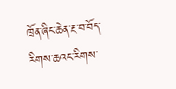ཁྲོན་ཞིང་ཆེན་རྔ་བ་བོད་རིགས་ཆའང་རིགས་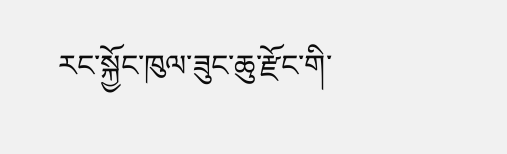རང་སྐྱོང་ཁུལ་ཟུང་ཆུ་རྫོང་གི་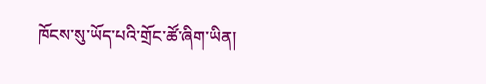ཁོངས་སུ་ཡོད་པའི་གྲོང་ཚོ་ཞིག་ཡིན།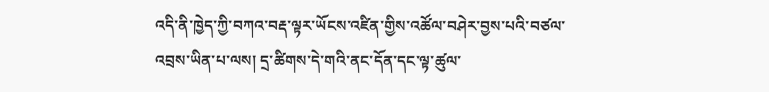འདི་ནི་ཁྱེད་ཀྱི་བཀའ་བརྡ་ལྟར་ཡོངས་འཛིན་གྱིས་འཚོལ་བཤེར་བྱས་པའི་བཙལ་འབྲས་ཡིན་པ་ལས། དྲ་ཚིགས་དེ་གའི་ནང་དོན་དང་ལྟ་ཚུལ་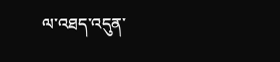ལ་འཐད་འདུན་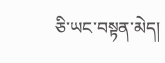ཅི་ཡང་བསྟན་མེད།